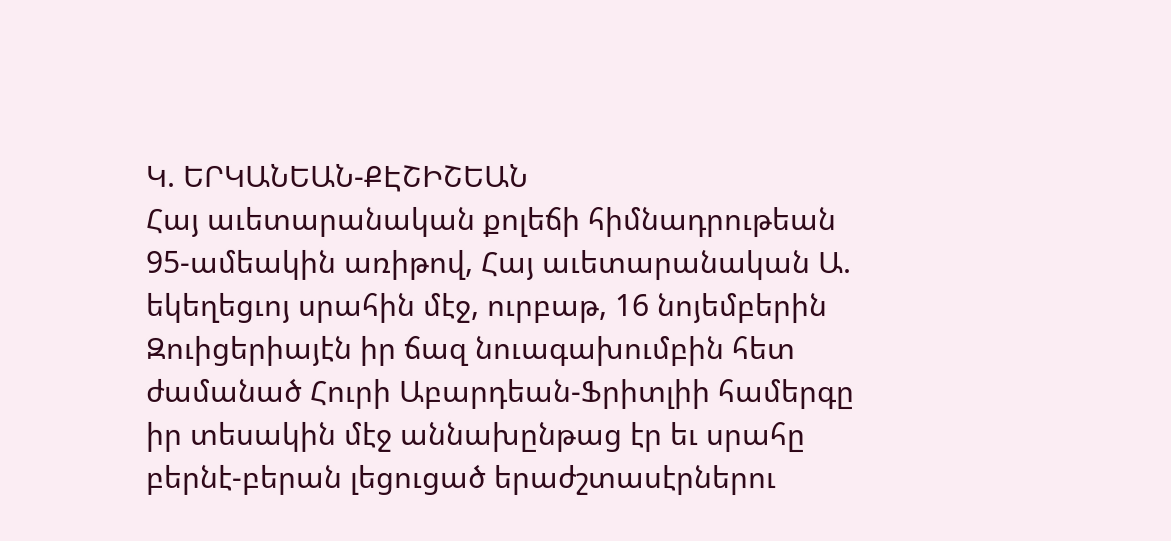Կ. ԵՐԿԱՆԵԱՆ-ՔԷՇԻՇԵԱՆ
Հայ աւետարանական քոլեճի հիմնադրութեան 95-ամեակին առիթով, Հայ աւետարանական Ա. եկեղեցւոյ սրահին մէջ, ուրբաթ, 16 նոյեմբերին Զուիցերիայէն իր ճազ նուագախումբին հետ ժամանած Հուրի Աբարդեան-Ֆրիտլիի համերգը իր տեսակին մէջ աննախընթաց էր եւ սրահը բերնէ-բերան լեցուցած երաժշտասէրներու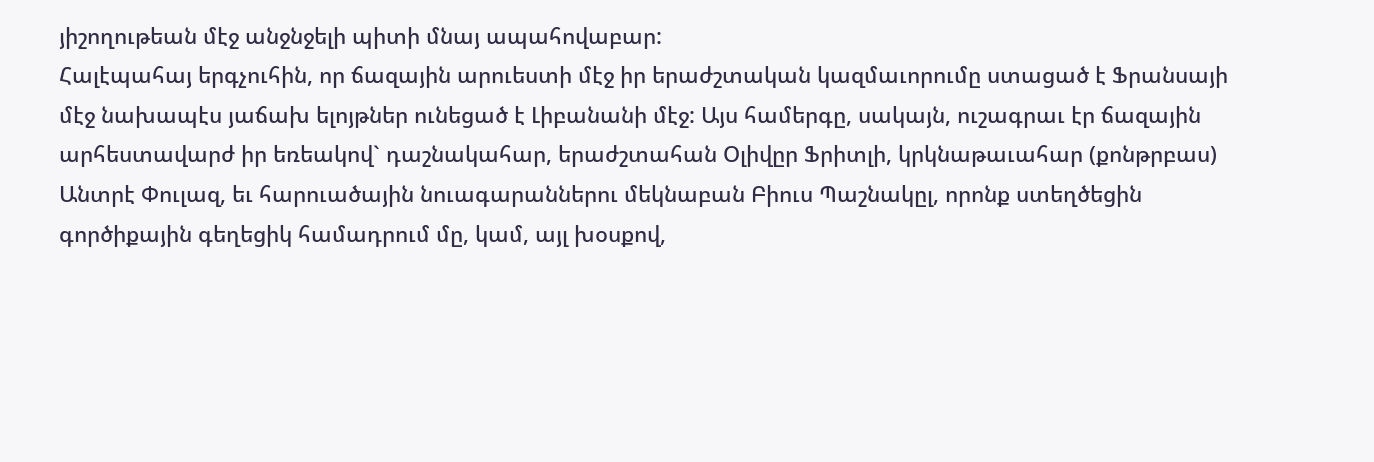յիշողութեան մէջ անջնջելի պիտի մնայ ապահովաբար:
Հալէպահայ երգչուհին, որ ճազային արուեստի մէջ իր երաժշտական կազմաւորումը ստացած է Ֆրանսայի մէջ նախապէս յաճախ ելոյթներ ունեցած է Լիբանանի մէջ: Այս համերգը, սակայն, ուշագրաւ էր ճազային արհեստավարժ իր եռեակով` դաշնակահար, երաժշտահան Օլիվըր Ֆրիտլի, կրկնաթաւահար (քոնթրբաս) Անտրէ Փուլազ, եւ հարուածային նուագարաններու մեկնաբան Բիուս Պաշնակըլ, որոնք ստեղծեցին գործիքային գեղեցիկ համադրում մը, կամ, այլ խօսքով,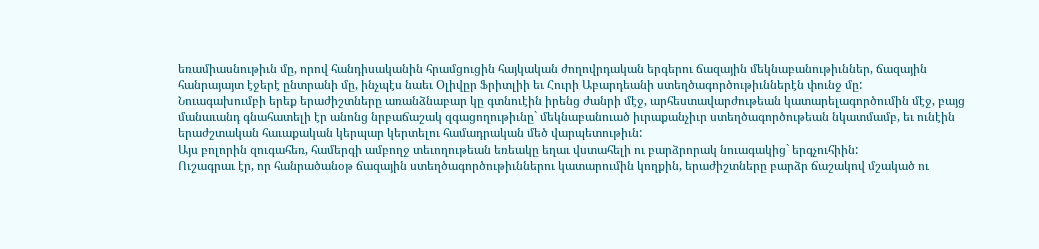եռամիասնութիւն մը, որով հանդիսականին հրամցուցին հայկական ժողովրդական երգերու ճազային մեկնաբանութիւններ, ճազային հանրայայտ էջերէ ընտրանի մը, ինչպէս նաեւ Օլիվըր Ֆրիտլիի եւ Հուրի Աբարդեանի ստեղծագործութիւններէն փունջ մը:
Նուագախումբի երեք երաժիշտները առանձնաբար կը գտնուէին իրենց ժանրի մէջ, արհեստավարժութեան կատարելագործումին մէջ, բայց մանաւանդ գնահատելի էր անոնց նրբաճաշակ զգացողութիւնը` մեկնաբանուած իւրաքանչիւր ստեղծագործութեան նկատմամբ, եւ ունէին երաժշտական հաւաքական կերպար կերտելու համադրական մեծ վարպետութիւն:
Այս բոլորին զուգահեռ, համերգի ամբողջ տեւողութեան եռեակը եղաւ վստահելի ու բարձրորակ նուագակից` երգչուհիին:
Ուշագրաւ էր, որ հանրածանօթ ճազային ստեղծագործութիւններու կատարումին կողքին, երաժիշտները բարձր ճաշակով մշակած ու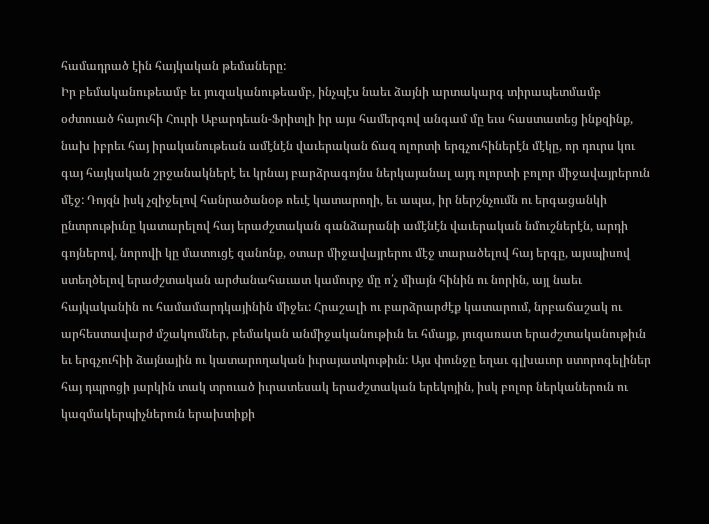համադրած էին հայկական թեմաները:
Իր բեմականութեամբ եւ յուզականութեամբ, ինչպէս նաեւ ձայնի արտակարգ տիրապետմամբ օժտուած հայուհի Հուրի Աբարդեան-Ֆրիտլի իր այս համերգով անգամ մը եւս հաստատեց ինքզինք, նախ իբրեւ հայ իրականութեան ամէնէն վաւերական ճազ ոլորտի երգչուհիներէն մէկը, որ դուրս կու գայ հայկական շրջանակներէ եւ կրնայ բարձրագոյնս ներկայանալ այդ ոլորտի բոլոր միջավայրերուն մէջ: Դոյզն իսկ չզիջելով հանրածանօթ ոեւէ կատարողի, եւ ապա, իր ներշնչումն ու երգացանկի ընտրութիւնը կատարելով հայ երաժշտական գանձարանի ամէնէն վաւերական նմուշներէն, արդի գոյներով, նորովի կը մատուցէ զանոնք, օտար միջավայրերու մէջ տարածելով հայ երգը, այսպիսով ստեղծելով երաժշտական արժանահաւատ կամուրջ մը ո՛չ միայն հինին ու նորին, այլ նաեւ հայկականին ու համամարդկայինին միջեւ: Հրաշալի ու բարձրարժէք կատարում, նրբաճաշակ ու արհեստավարժ մշակումներ, բեմական անմիջականութիւն եւ հմայք, յուզառատ երաժշտականութիւն եւ երգչուհիի ձայնային ու կատարողական իւրայատկութիւն: Այս փունջը եղաւ գլխաւոր ստորոգելիներ հայ դպրոցի յարկին տակ տրուած իւրատեսակ երաժշտական երեկոյին, իսկ բոլոր ներկաներուն ու կազմակերպիչներուն երախտիքի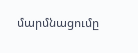մարմնացումը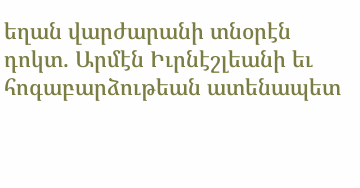եղան վարժարանի տնօրէն դոկտ. Արմէն Իւրնէշլեանի եւ հոգաբարձութեան ատենապետ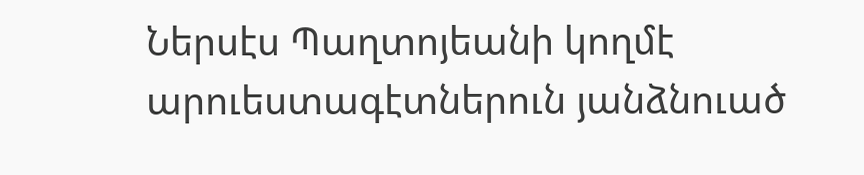Ներսէս Պաղտոյեանի կողմէ արուեստագէտներուն յանձնուած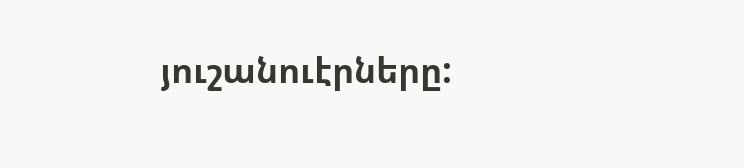յուշանուէրները: